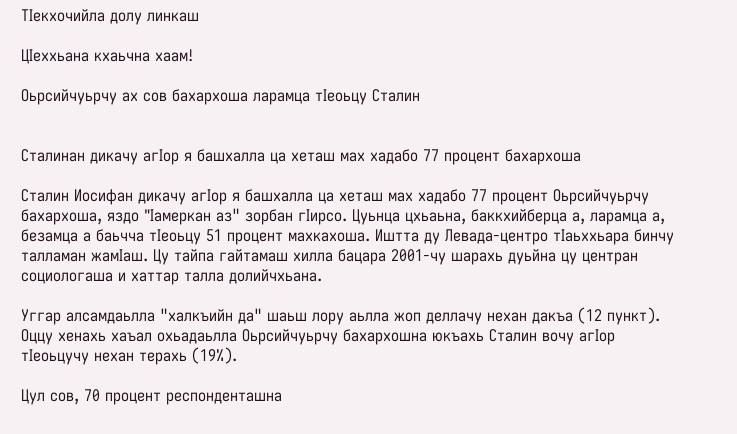ТIекхочийла долу линкаш

ЦIеххьана кхаьчна хаам!

Оьрсийчуьрчу ах сов бахархоша ларамца тIеоьцу Сталин


Сталинан дикачу агIор я башхалла ца хеташ мах хадабо 77 процент бахархоша

Сталин Иосифан дикачу агIор я башхалла ца хеташ мах хадабо 77 процент Оьрсийчуьрчу бахархоша, яздо "Iамеркан аз" зорбан гIирсо. Цуьнца цхьаьна, баккхийберца а, ларамца а, безамца а баьчча тIеоьцу 51 процент махкахоша. Иштта ду Левада-центро тIаьххьара бинчу талламан жамIаш. Цу тайпа гайтамаш хилла бацара 2001-чу шарахь дуьйна цу центран социологаша и хаттар талла долийчхьана.

Уггар алсамдаьлла "халкъийн да" шаьш лору аьлла жоп деллачу нехан дакъа (12 пункт). Оццу хенахь хаъал охьадаьлла Оьрсийчуьрчу бахархошна юкъахь Сталин вочу агIор тIеоьцучу нехан терахь (19%).

Цул сов, 70 процент респонденташна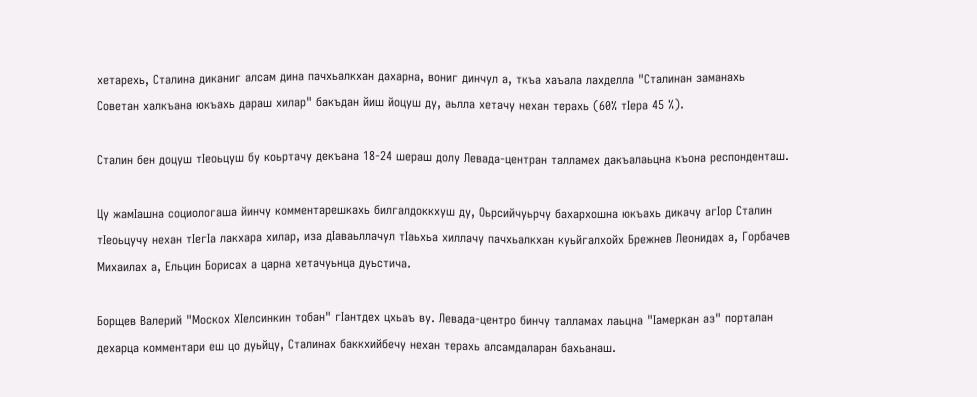хетарехь, Сталина диканиг алсам дина пачхьалкхан дахарна, вониг динчул а, ткъа хаъала лахделла "Сталинан заманахь Советан халкъана юкъахь дараш хилар" бакъдан йиш йоцуш ду, аьлла хетачу нехан терахь (60% тIера 45 %).

Сталин бен доцуш тIеоьцуш бу коьртачу декъана 18-24 шераш долу Левада-центран талламех дакъалаьцна къона респонденташ.

Цу жамIашна социологаша йинчу комментарешкахь билгалдоккхуш ду, Оьрсийчуьрчу бахархошна юкъахь дикачу агIор Сталин тIеоьцучу нехан тIегIа лакхара хилар, иза дIаваьллачул тIаьхьа хиллачу пачхьалкхан куьйгалхойх Брежнев Леонидах а, Горбачев Михаилах а, Ельцин Борисах а царна хетачуьнца дуьстича.

Борщев Валерий "Москох ХIелсинкин тобан" гIантдех цхьаъ ву. Левада-центро бинчу талламах лаьцна "Iамеркан аз" порталан дехарца комментари еш цо дуьйцу, Сталинах баккхийбечу нехан терахь алсамдаларан бахьанаш.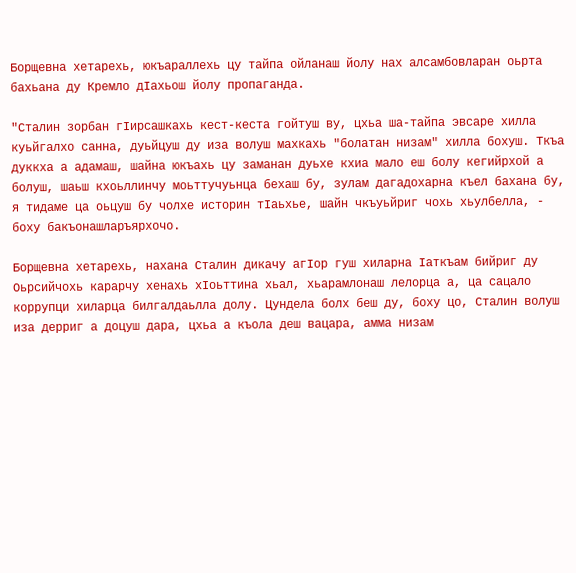Борщевна хетарехь, юкъараллехь цу тайпа ойланаш йолу нах алсамбовларан оьрта бахьана ду Кремло дIахьош йолу пропаганда.

"Сталин зорбан гIирсашкахь кест-кеста гойтуш ву, цхьа ша-тайпа эвсаре хилла куьйгалхо санна, дуьйцуш ду иза волуш махкахь "болатан низам" хилла бохуш. Ткъа дуккха а адамаш, шайна юкъахь цу заманан дуьхе кхиа мало еш болу кегийрхой а болуш, шаьш кхоьллинчу моьттучуьнца бехаш бу, зулам дагадохарна къел бахана бу, я тидаме ца оьцуш бу чолхе историн тIаьхье, шайн чкъуьйриг чохь хьулбелла, - боху бакъонашларъярхочо.

Борщевна хетарехь, нахана Сталин дикачу агIор гуш хиларна Iаткъам бийриг ду Оьрсийчохь карарчу хенахь хIоьттина хьал, хьарамлонаш лелорца а, ца сацало коррупци хиларца билгалдаьлла долу. Цундела болх беш ду, боху цо, Сталин волуш иза дерриг а доцуш дара, цхьа а къола деш вацара, амма низам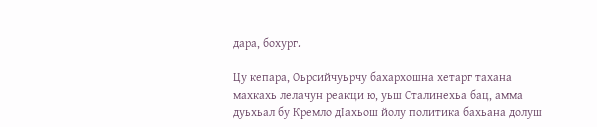дара, бохург.

Цу кепара, Оьрсийчуьрчу бахархошна хетарг тахана махкахь лелачун реакци ю, уьш Сталинехьа бац, амма дуьхьал бу Кремло дIахьош йолу политика бахьана долуш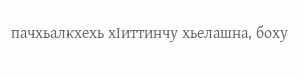пачхьалкхехь хIиттинчу хьелашна, боху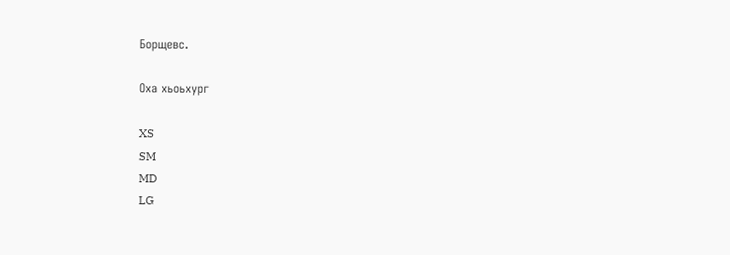Борщевс.

Оха хьоьхург

XS
SM
MD
LG